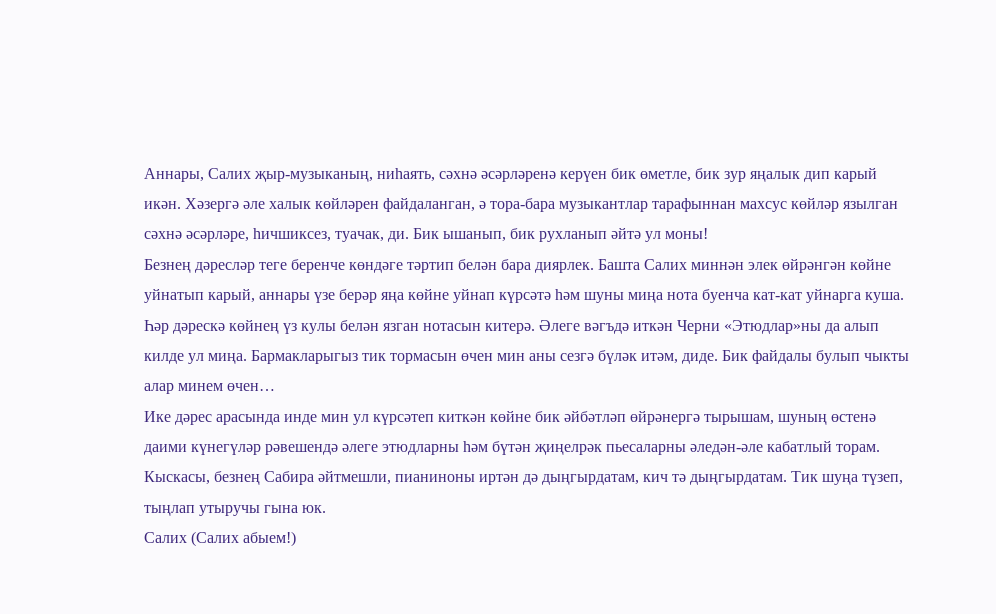Аннары, Салих җыр-музыканың, ниһаять, сәхнә әсәрләренә керүен бик өметле, бик зур яңалык дип карый икән. Хәзергә әле халык көйләрен файдаланган, ә тора-бара музыкантлар тарафыннан махсус көйләр язылган сәхнә әсәрләре, һичшиксез, туачак, ди. Бик ышанып, бик рухланып әйтә ул моны!
Безнең дәресләр теге беренче көндәге тәртип белән бара диярлек. Башта Салих миннән элек өйрәнгән көйне уйнатып карый, аннары үзе берәр яңа көйне уйнап күрсәтә һәм шуны миңа нота буенча кат-кат уйнарга куша. Һәр дәрескә көйнең үз кулы белән язган нотасын китерә. Әлеге вәгъдә иткән Черни «Этюдлар»ны да алып килде ул миңа. Бармакларыгыз тик тормасын өчен мин аны сезгә бүләк итәм, диде. Бик файдалы булып чыкты алар минем өчен…
Ике дәрес арасында инде мин ул күрсәтеп киткән көйне бик әйбәтләп өйрәнергә тырышам, шуның өстенә даими күнегүләр рәвешендә әлеге этюдларны һәм бүтән җиңелрәк пьесаларны әледән-әле кабатлый торам. Кыскасы, безнең Сабира әйтмешли, пианиноны иртән дә дыңгырдатам, кич тә дыңгырдатам. Тик шуңа түзеп, тыңлап утыручы гына юк.
Салих (Салих абыем!)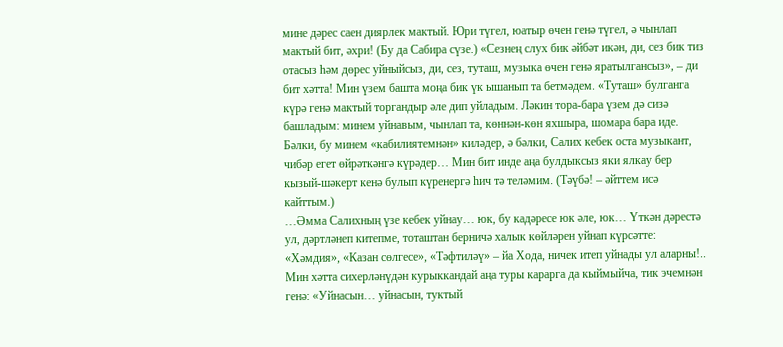мине дәрес саен диярлек мактый. Юри түгел, юатыр өчен генә түгел, ә чынлап мактый бит, әхри! (Бу да Сабира сүзе.) «Сезнең слух бик әйбәт икән, ди, сез бик тиз отасыз һәм дөрес уйныйсыз, ди, сез, туташ, музыка өчен генә яратылгансыз», – ди бит хәтта! Мин үзем башта моңа бик үк ышанып та бетмәдем. «Туташ» булганга күрә генә мактый торгандыр әле дип уйладым. Ләкин тора-бара үзем дә сизә башладым: минем уйнавым, чынлап та, көннән-көн яхшыра, шомара бара иде. Бәлки, бу минем «кабилиятемнән» киләдер, ә бәлки, Салих кебек оста музыкант, чибәр егет өйрәткәнгә күрәдер… Мин бит инде аңа булдыксыз яки ялкау бер кызый-шәкерт кенә булып күренергә һич тә теләмим. (Тәүбә! – әйттем исә кайттым.)
…Әмма Салихның үзе кебек уйнау… юк, бу кадәресе юк әле, юк… Үткән дәрестә ул, дәртләнеп китепме, тоташтан берничә халык көйләрен уйнап күрсәтте: «Хәмдия», «Казан сөлгесе», «Тәфтиләү» – йа Хода, ничек итеп уйнады ул аларны!.. Мин хәтта сихерләнүдән курыккандай аңа туры карарга да кыймыйча, тик эчемнән генә: «Уйнасын… уйнасын, туктый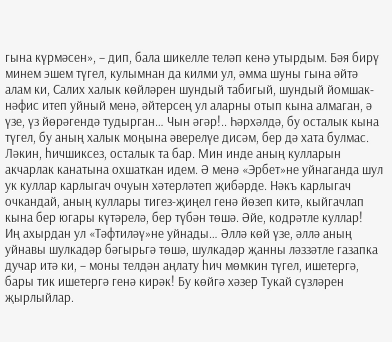гына күрмәсен», – дип, бала шикелле теләп кенә утырдым. Бәя бирү минем эшем түгел, кулымнан да килми ул, әмма шуны гына әйтә алам ки, Салих халык көйләрен шундый табигый, шундый йомшак-нәфис итеп уйный менә, әйтерсең ул аларны отып кына алмаган, ә үзе, үз йөрәгендә тудырган… Чын әгәр!.. Һәрхәлдә, бу осталык кына түгел, бу аның халык моңына әверелүе дисәм, бер дә хата булмас. Ләкин, һичшиксез, осталык та бар. Мин инде аның кулларын акчарлак канатына охшаткан идем. Ә менә «Эрбет»не уйнаганда шул ук куллар карлыгач очуын хәтерләтеп җибәрде. Нәкъ карлыгач очкандай, аның куллары тигез-җиңел генә йөзеп китә, кыйгачлап кына бер югары күтәрелә, бер түбән төшә. Әйе, кодрәтле куллар!
Иң ахырдан ул «Тәфтиләү»не уйнады… Әллә көй үзе, әллә аның уйнавы шулкадәр бәгырьгә төшә, шулкадәр җанны ләззәтле газапка дучар итә ки, – моны телдән аңлату һич мөмкин түгел, ишетергә, бары тик ишетергә генә кирәк! Бу көйгә хәзер Тукай сүзләрен җырлыйлар.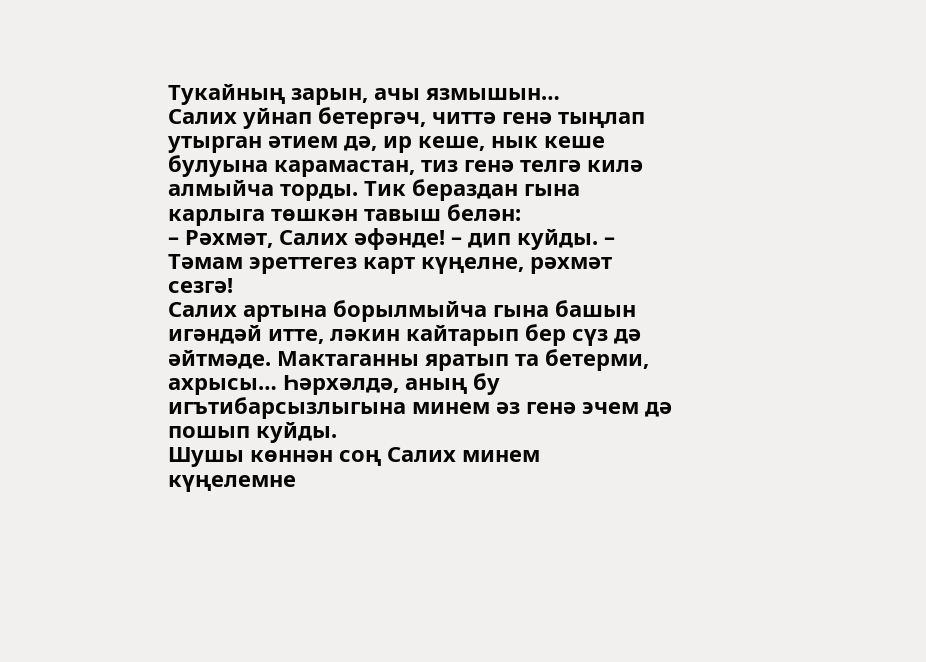Тукайның зарын, ачы язмышын…
Салих уйнап бетергәч, читтә генә тыңлап утырган әтием дә, ир кеше, нык кеше булуына карамастан, тиз генә телгә килә алмыйча торды. Тик бераздан гына карлыга төшкән тавыш белән:
– Рәхмәт, Салих әфәнде! – дип куйды. – Тәмам эреттегез карт күңелне, рәхмәт сезгә!
Салих артына борылмыйча гына башын игәндәй итте, ләкин кайтарып бер сүз дә әйтмәде. Мактаганны яратып та бетерми, ахрысы… Һәрхәлдә, аның бу игътибарсызлыгына минем әз генә эчем дә пошып куйды.
Шушы көннән соң Салих минем күңелемне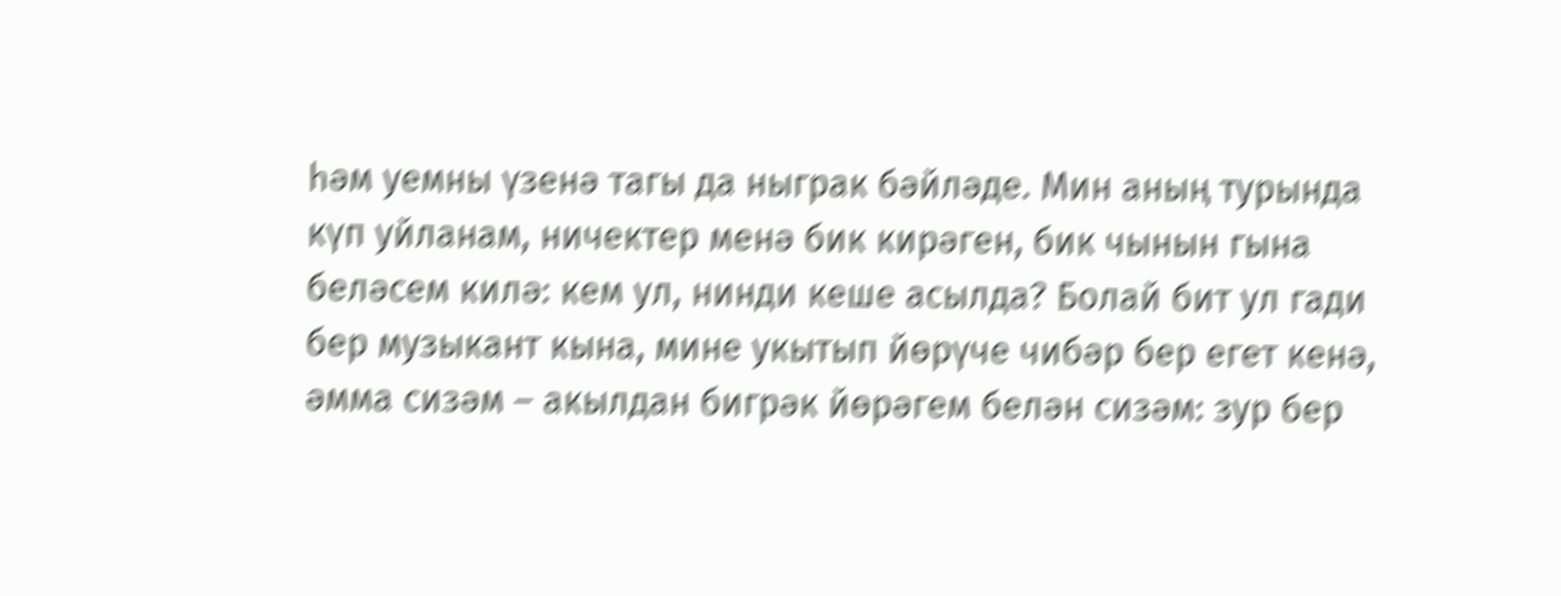һәм уемны үзенә тагы да ныграк бәйләде. Мин аның турында күп уйланам, ничектер менә бик кирәген, бик чынын гына беләсем килә: кем ул, нинди кеше асылда? Болай бит ул гади бер музыкант кына, мине укытып йөрүче чибәр бер егет кенә, әмма сизәм – акылдан бигрәк йөрәгем белән сизәм: зур бер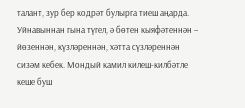талант, зур бер кодрәт булырга тиеш аңарда. Уйнавыннан гына түгел, ә бөтен кыяфәтеннән – йөзеннән, күзләреннән, хәтта сүзләреннән сизәм кебек. Мондый камил килеш-килбәтле кеше буш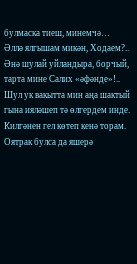булмаска тиеш, минемчә… Әллә ялгышам микән, Ходаем?..
Әнә шулай уйландыра, борчый, тарта мине Салих «әфәнде»!.. Шул ук вакытта мин аңа шактый гына ияләшеп тә өлгердем инде. Килгәнен гел көтеп кенә торам. Оятрак булса да яшерә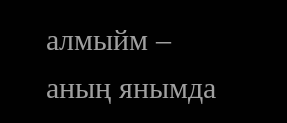алмыйм – аның янымда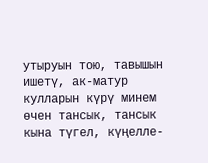утыруын тою, тавышын ишетү, ак-матур кулларын күрү минем өчен тансык, тансык кына түгел, күңелле-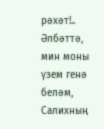рәхәт!.. Әлбәттә, мин моны үзем генә беләм, Салихның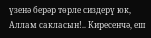үзенә берәр төрле сиздерү юк, Аллам сакласын!.. Киресенчә, еш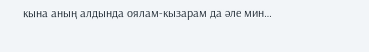кына аның алдында оялам-кызарам да әле мин…